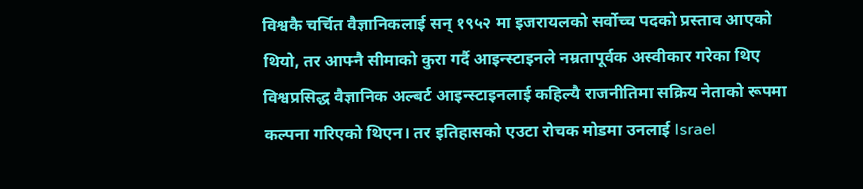विश्वकै चर्चित वैज्ञानिकलाई सन् १९५२ मा इजरायलको सर्वोच्च पदको प्रस्ताव आएको थियो, तर आफ्नै सीमाको कुरा गर्दै आइन्स्टाइनले नम्रतापूर्वक अस्वीकार गरेका थिए
विश्वप्रसिद्ध वैज्ञानिक अल्बर्ट आइन्स्टाइनलाई कहिल्यै राजनीतिमा सक्रिय नेताको रूपमा कल्पना गरिएको थिएन। तर इतिहासको एउटा रोचक मोडमा उनलाई Israel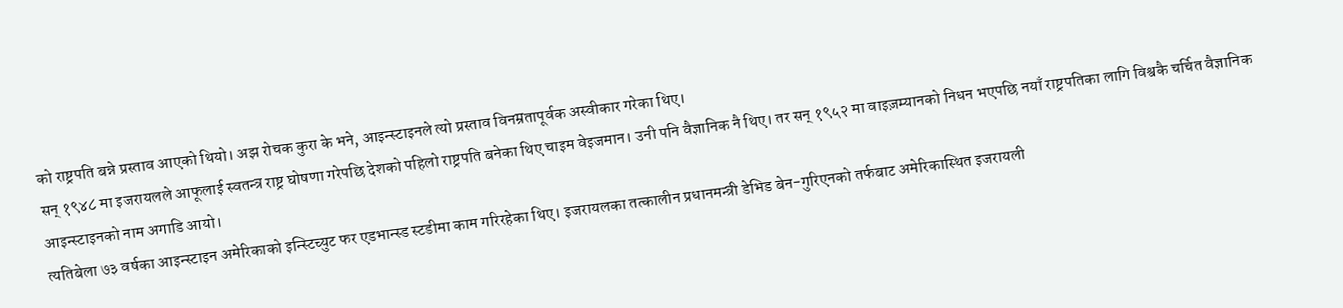को राष्ट्रपति बन्ने प्रस्ताव आएको थियो। अझ रोचक कुरा के भने, आइन्स्टाइनले त्यो प्रस्ताव विनम्रतापूर्वक अस्वीकार गरेका थिए।
सन् १९४८ मा इजरायलले आफूलाई स्वतन्त्र राष्ट्र घोषणा गरेपछि देशको पहिलो राष्ट्रपति बनेका थिए चाइम वेइजमान। उनी पनि वैज्ञानिक नै थिए। तर सन् १९५२ मा वाइज़म्यानको निधन भएपछि नयाँ राष्ट्रपतिका लागि विश्वकै चर्चित वैज्ञानिक आइन्स्टाइनको नाम अगाडि आयो।
त्यतिबेला ७३ वर्षका आइन्स्टाइन अमेरिकाको इन्स्टिच्युट फर एडभान्स्ड स्टडीमा काम गरिरहेका थिए। इजरायलका तत्कालीन प्रधानमन्त्री डेभिड बेन-गुरिएनको तर्फबाट अमेरिकास्थित इजरायली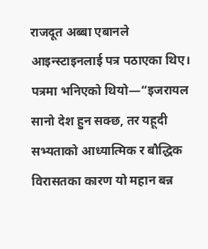राजदूत अब्बा एबानले आइन्स्टाइनलाई पत्र पठाएका थिए। पत्रमा भनिएको थियो—“इजरायल सानो देश हुन सक्छ, तर यहूदी सभ्यताको आध्यात्मिक र बौद्धिक विरासतका कारण यो महान बन्न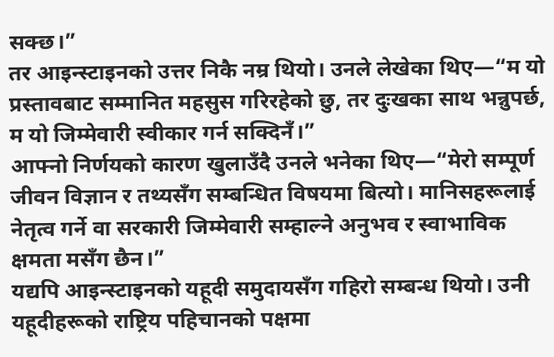सक्छ।”
तर आइन्स्टाइनको उत्तर निकै नम्र थियो। उनले लेखेका थिए—“म यो प्रस्तावबाट सम्मानित महसुस गरिरहेको छु, तर दुःखका साथ भन्नुपर्छ, म यो जिम्मेवारी स्वीकार गर्न सक्दिनँ।”
आफ्नो निर्णयको कारण खुलाउँदै उनले भनेका थिए—“मेरो सम्पूर्ण जीवन विज्ञान र तथ्यसँग सम्बन्धित विषयमा बित्यो। मानिसहरूलाई नेतृत्व गर्ने वा सरकारी जिम्मेवारी सम्हाल्ने अनुभव र स्वाभाविक क्षमता मसँग छैन।”
यद्यपि आइन्स्टाइनको यहूदी समुदायसँग गहिरो सम्बन्ध थियो। उनी यहूदीहरूको राष्ट्रिय पहिचानको पक्षमा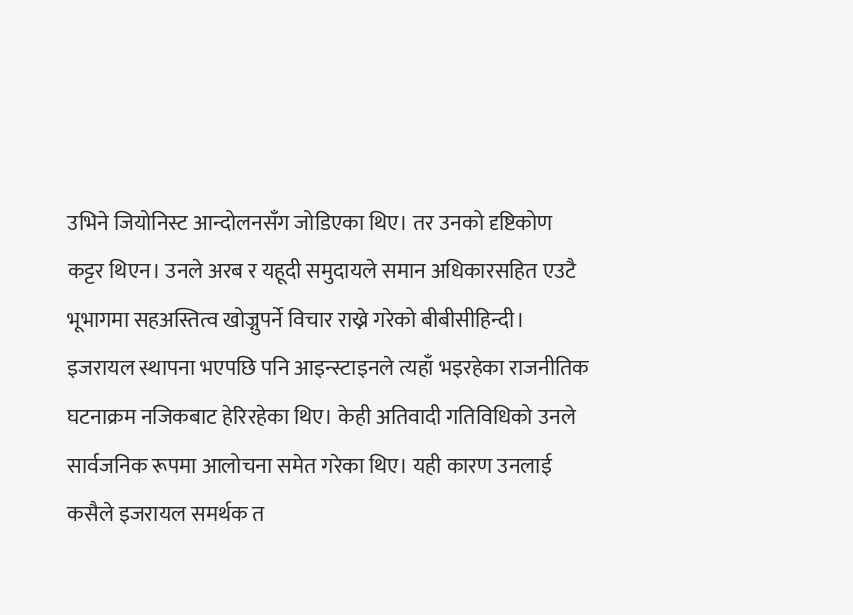उभिने जियोनिस्ट आन्दोलनसँग जोडिएका थिए। तर उनको दृष्टिकोण कट्टर थिएन। उनले अरब र यहूदी समुदायले समान अधिकारसहित एउटै भूभागमा सहअस्तित्व खोज्नुपर्ने विचार राख्ने गरेको बीबीसीहिन्दी।
इजरायल स्थापना भएपछि पनि आइन्स्टाइनले त्यहाँ भइरहेका राजनीतिक घटनाक्रम नजिकबाट हेरिरहेका थिए। केही अतिवादी गतिविधिको उनले सार्वजनिक रूपमा आलोचना समेत गरेका थिए। यही कारण उनलाई कसैले इजरायल समर्थक त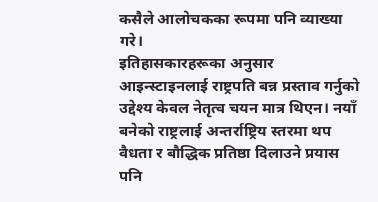कसैले आलोचकका रूपमा पनि व्याख्या गरे।
इतिहासकारहरूका अनुसार आइन्स्टाइनलाई राष्ट्रपति बन्न प्रस्ताव गर्नुको उद्देश्य केवल नेतृत्व चयन मात्र थिएन। नयाँ बनेको राष्ट्रलाई अन्तर्राष्ट्रिय स्तरमा थप वैधता र बौद्धिक प्रतिष्ठा दिलाउने प्रयास पनि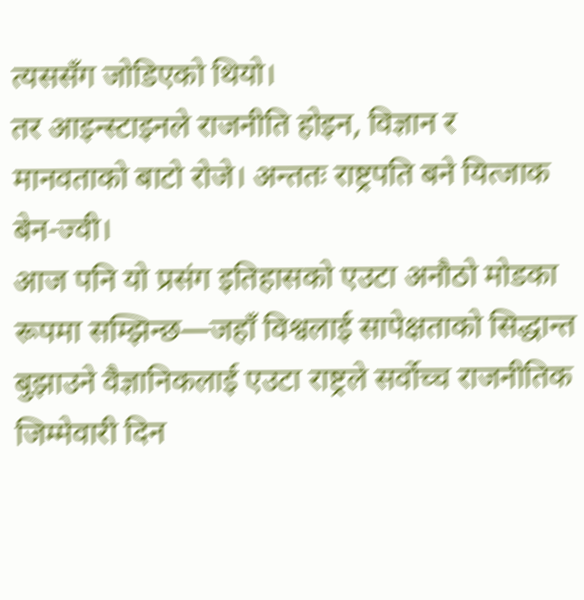त्यससँग जोडिएको थियो।
तर आइन्स्टाइनले राजनीति होइन, विज्ञान र मानवताको बाटो रोजे। अन्ततः राष्ट्रपति बने यित्जाक बेन-ज्वी।
आज पनि यो प्रसंग इतिहासको एउटा अनौठो मोडका रूपमा सम्झिन्छ—जहाँ विश्वलाई सापेक्षताको सिद्धान्त बुझाउने वैज्ञानिकलाई एउटा राष्ट्रले सर्वोच्च राजनीतिक जिम्मेवारी दिन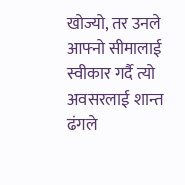खोज्यो, तर उनले आफ्नो सीमालाई स्वीकार गर्दै त्यो अवसरलाई शान्त ढंगले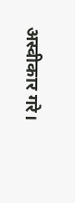अस्वीकार गरे।